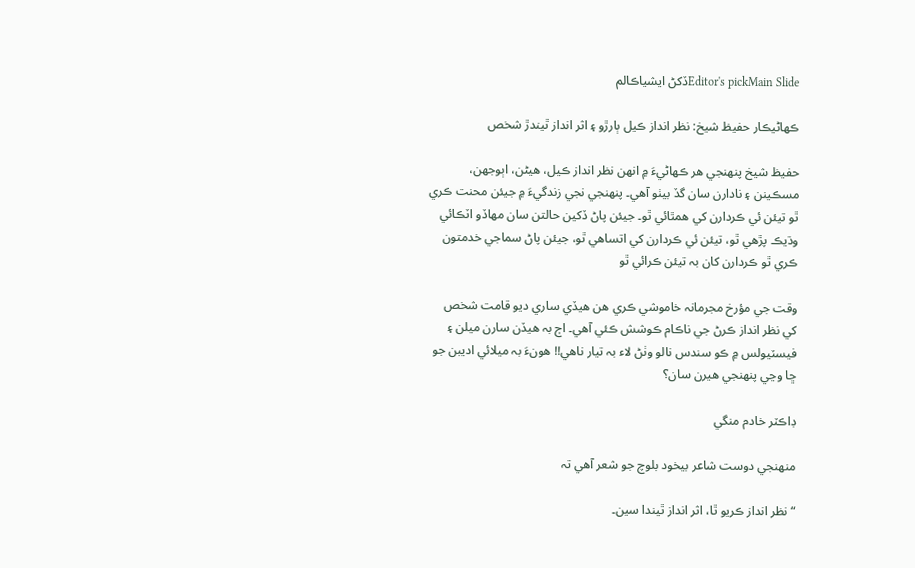Editor's pickMain Slideڏکڻ ايشياڪالم

ڪھاڻيڪار حفيظ شيخ: نظر انداز ڪيل ٻارڙو ۽ اثر انداز ٿيندڙ شخص

حفيظ شيخ پنھنجي ھر ڪھاڻيءَ ۾ انھن نظر انداز ڪيل، ھيڻن، اٻوجهن، مسڪينن ۽ نادارن سان گڏ بيٺو آھي۔ پنھنجي نجي زندگيءَ ۾ جيئن محنت ڪري ٿو تيئن ئي ڪردارن کي ھمٿائي ٿو۔ جيئن پاڻ ڏکين حالتن سان مھاڏو اٽڪائي وڌيڪ پڙھي ٿو، تيئن ئي ڪردارن کي اتساھي ٿو، جيئن پاڻ سماجي خدمتون ڪري ٿو ڪردارن کان بہ تيئن ڪرائي ٿو

وقت جي مؤرخ مجرمانہ خاموشي ڪري ھن ھيڏي ساري ديو قامت شخص کي نظر انداز ڪرڻ جي ناڪام ڪوشش ڪئي آھي۔ اڄ بہ ھيڏن سارن ميلن ۽ فيسٽيولس ۾ ڪو سندس نالو وٺڻ لاء بہ تيار ناھي!! ھونءَ بہ ميلائي اديبن جو ڇا وڃي پنھنجي ھيرن سان؟

ڊاڪٽر خادم منگي

منھنجي دوست شاعر بيخود بلوچ جو شعر آھي تہ

“نظر انداز ڪريو ٿا، اثر انداز ٿيندا سين۔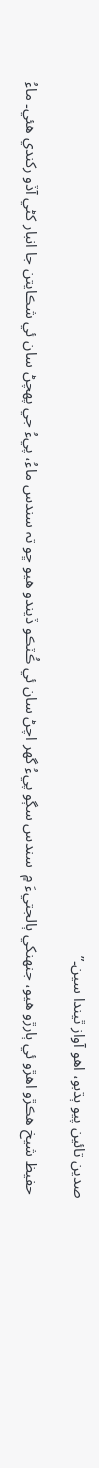صدين تائين پيو ٻڌبو، اھو آواز ٿيندا سين۔”

 حفيظ شيخ ھڪڙو اھڙو ئي ٻارڙو ھيو، جنھنکي ٻالجتيءَ ۾  سندس سڳو پيءُ گهر اچڻ سان ئي ڪُٽڪو ڏيندو ھيو ڇو تہ سندس ماءُ، پيءُ جي پھچڻ سان ئي شڪايتن جا انبار کڻي آڏو رکندي ھئي۔ ماءُ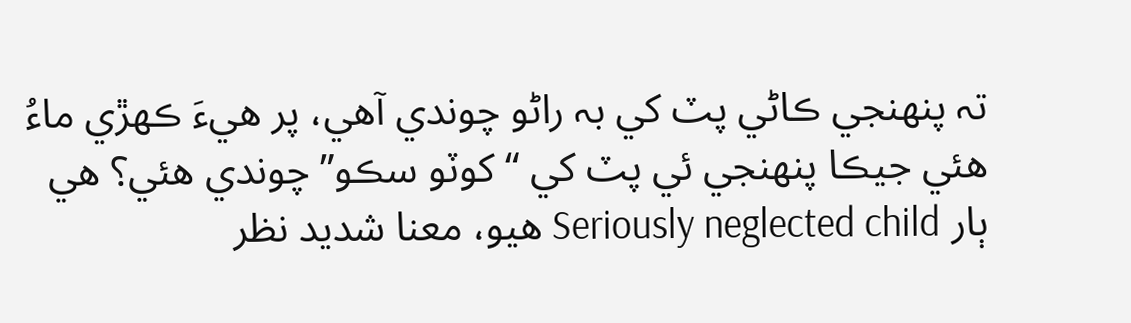تہ پنھنجي ڪاڻي پٽ کي بہ راڻو چوندي آھي، پر ھيءَ ڪھڙي ماءُ ھئي جيڪا پنھنجي ئي پٽ کي “کوٽو سڪو” چوندي ھئي؟ ھي ٻار Seriously neglected child ھيو، معنا شديد نظر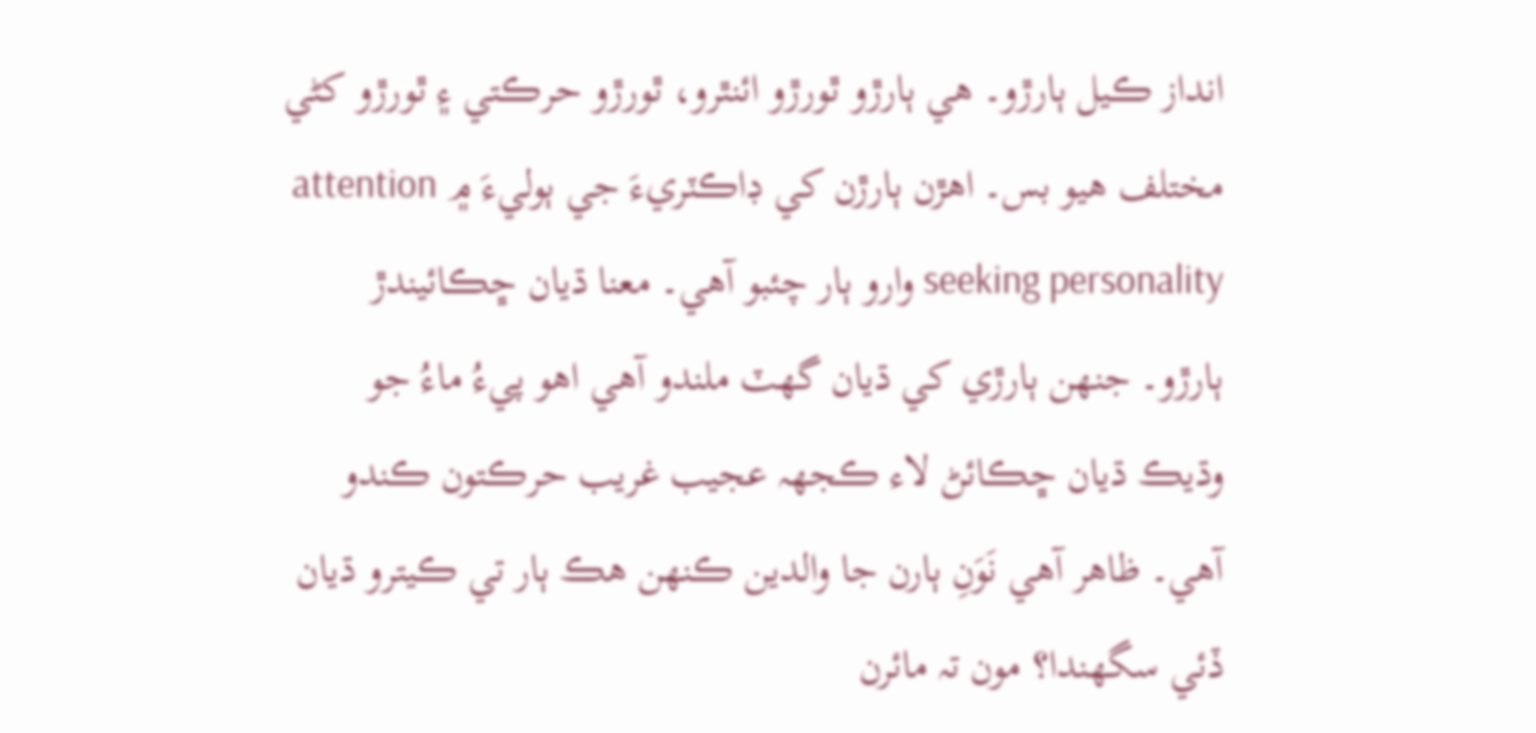انداز ڪيل ٻارڙو۔ ھي ٻارڙو ٿورڙو ائنٿرو، ٿورڙو حرڪتي ۽ ٿورڙو کڻي مختلف ھيو بس۔ اھڙن ٻارڙن کي ڊاڪٽريءَ جي ٻوليءَ ۾ attention seeking personality وارو ٻار چئبو آھي۔ معنا ڌيان ڇڪائيندڙ ٻارڙو۔ جنھن ٻارڙي کي ڌيان گهٽ ملندو آھي اھو پيءُ ماءُ جو وڌيڪ ڌيان ڇڪائڻ لاء ڪجهہ عجيب غريب حرڪتون ڪندو آھي۔ ظاھر آھي نَوَنِ ٻارن جا والدين ڪنھن ھڪ ٻار تي ڪيترو ڌيان ڏئي سگهندا؟ مون تہ مائرن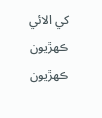کي الائي ڪھڙيون ڪھڙيون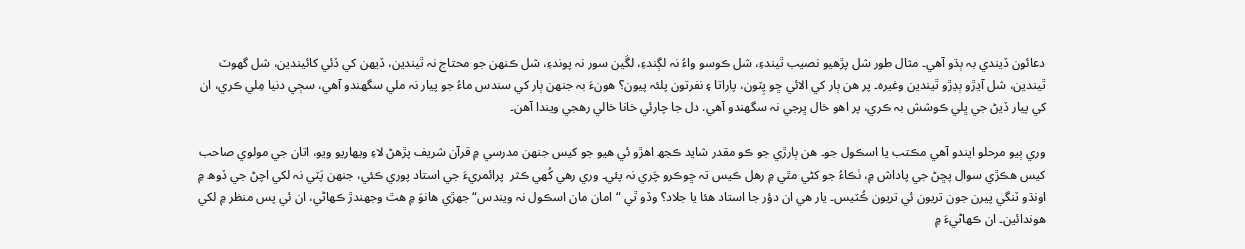دعائون ڏيندي بہ ٻڌو آھي۔ مثال طور شل پڙھيو نصيب ٿيندءِ، شل ڪوسو واءُ نہ لڳندءِ، لڱين سور نہ پوندءِ، شل ڪنھن جو محتاج نہ ٿيندين، ڏيھن کي ڏئي کائيندين، شل گهوٽ ٿيندين، شل آڍڙو ٻڍڙو ٿيندين وغيرہ۔ پر ھن ٻار کي الائي ڇو پِٽون، پاراتا ۽ نفرتون پلئہ پيون؟ ھونءَ بہ جنھن ٻار کي سندس ماءُ جو پيار نہ ملي سگهندو آھي، سڄي دنيا مِلي ڪري، ان کي پيار ڏيڻ جي ڀلي ڪوشش بہ ڪري، پر اھو خال ڀرجي نہ سگهندو آھي. دل جا چارئي خانا خالي رھجي ويندا آھن۔

وري ٻيو مرحلو ايندو آھي مڪتب يا اسڪول جو۔ ھن ٻارڙي جو ڪو مقدر شايد ڪجھ اھڙو ئي ھيو جو کيس جنھن مدرسي ۾ قرآن شريف پڙھڻ لاءِ ويھاريو ويو، اتان جي مولوي صاحب کيس ھڪڙي سوال پڇڻ جي پاداش ۾، ٺڪاءُ جو کڻي مٿي ۾ رھل ڪيس تہ ڇوڪرو چَري نہ پئي۔ وري رھي کُھي ڪثر  پرائمريءَ جي استاد پوري ڪئي، جنھن پَٽي نہ لکي اچڻ جي ڏوھ ۾ اونڌو ٽنگي پيرن جون تريون ئي تريون ڪُٽيس۔ يار ھي ان دؤر جا استاد ھئا يا جلاد؟ وڏو ٿي “امان مان اسڪول نہ ويندس“ جھڙي ھانوَ ۾ ھٿ وجهندڙ ڪھاڻي، ان ئي پس منظر ۾ لکي ھوندائين۔ ان ڪھاڻيءَ ۾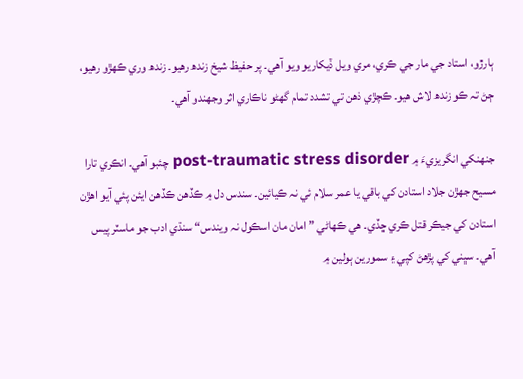ٻارڙو، استاد جي مار جي ڪري، مري ويل ڏيکاريو ويو آھي۔ پر حفيظ شيخ زندھ رھيو۔ زندھ وري ڪھڙو رھيو، ڄڻ تہ ڪو زندھ لاش ھيو۔ ڪچڙي ذھن تي تشدد تمام گهڻو ناڪاري اثر وجهندو آھي۔

جنھنکي انگريزيءَ ۾ post-traumatic stress disorder چئبو آھي۔ انڪري تارا مسيح جھڙن جلاد استادن کي باقي يا عمر سلام ئي نہ ڪيائين۔ سندس دل ۾ ڪڏھن ڪڏھن ايئن پئي آيو اھڙن استادن کي جيڪر قتل ڪري ڇڏي۔ ھي ڪھاڻي ”امان مان اسڪول نہ ويندس“ سنڌي ادب جو ماسٽر پيس آھي۔ سڀني کي پڙھڻ کپي ۽ سمورين ٻولين ۾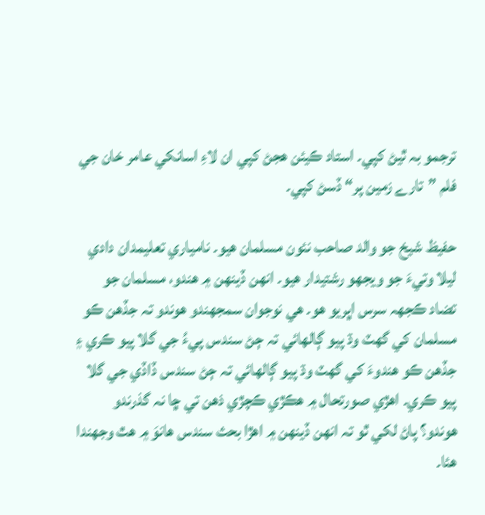ترجمو بہ ٿيڻ کپي۔ استاد ڪيئن ھجڻ کپي ان لاءِ اسانکي عامر خان جي فلم ”تارے زمين پر“ ڏسڻ کپي۔

حفيظ شيخ جو والد صاحب نئون مسلمان ھيو۔ نامياري تعليمدان دادي ليلا وتيءَ جو ويجهو رشتيدار ھيو۔ انھن ڏينھن ۾ ھندو، مسلمان جو تضاد ڪجهہ سرس اڀريو ھو۔ ھي نوجوان سمجهندو ھوندو تہ جڏھن ڪو مسلمان کي گهٽ وڌ پيو ڳالھائي تہ ڄڻ سندس پيءُ جي گلا پيو ڪري ۽ جڏھن ڪو ھندوءَ کي گهٽ وڌ پيو ڳالھائي تہ ڄڻ سندس ڏاڏي جي گلا پيو ڪري۔ اھڙي صورتحال ۾ ھڪڙي ڪچڙي ذھن تي ڇا نہ گذرندو ھوندو؟ پاڻ لکي ٿو تہ انھن ڏينھن ۾ اھڙا بحث سندس ھانوَ ۾ ھٿ وجهندا ھئا۔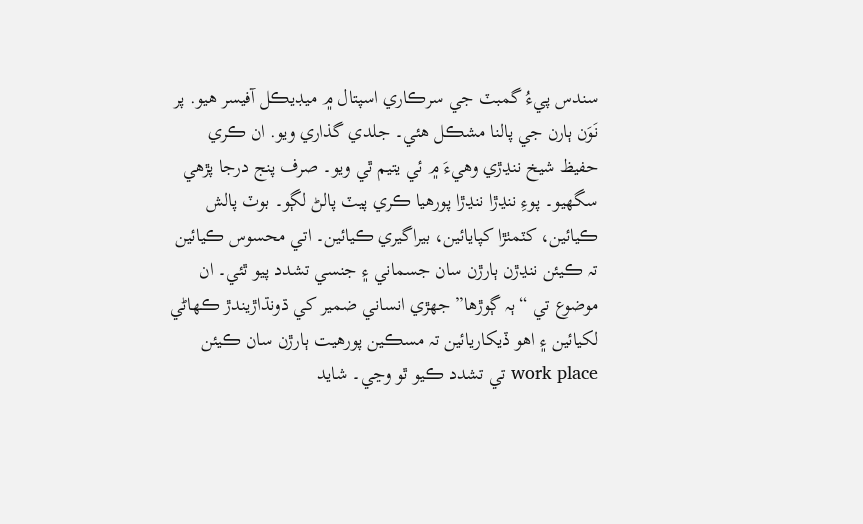سندس پيءُ گمبٽ جي سرڪاري اسپتال ۾ ميڊيڪل آفيسر ھيو. پر نَوَن ٻارن جي پالنا مشڪل ھئي۔ جلدي گذاري ويو. ان ڪري حفيظ شيخ ننڍڙي وھيءَ ۾ ئي يتيم ٿي ويو۔ صرف پنج درجا پڙھي سگهيو۔ پوءِ ننڍڙا ننڍڙا پورھيا ڪري پيٽ پالڻ لڳو۔ بوٽ پالش ڪيائين، کٽمٺڙا کپايائين، بيراگيري ڪيائين۔ اتي محسوس ڪيائين تہ ڪيئن ننڍڙن ٻارڙن سان جسماني ۽ جنسي تشدد پيو ٿئي۔ ان موضوع تي “ٻہ ڳوڙھا” جھڙي انساني ضمير کي ڌونڌاڙيندڙ ڪھاڻي لکيائين ۽ اھو ڏيکاريائين تہ مسڪين پورھيت ٻارڙن سان ڪيئن work place تي تشدد ڪيو ٿو وڃي۔ شايد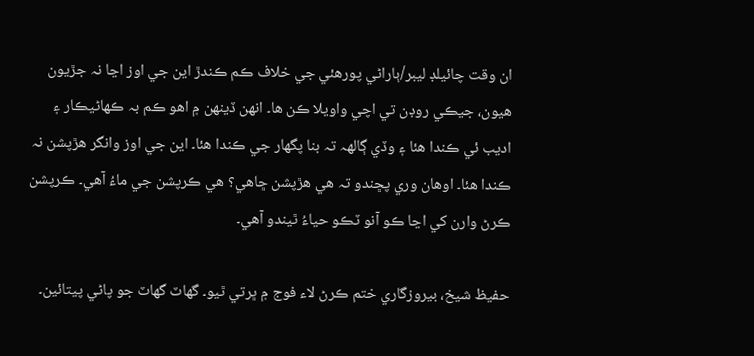ان وقت چائيلڊ ليبر/ٻاراڻي پورھئي جي خلاف ڪم ڪندڙ اين جي اوز اڃا نہ جڙيون ھيون، جيڪي روڊن تي اچي واويلا ڪن ھا۔ انھن ڏينھن ۾ اھو ڪم بہ ڪھاڻيڪار ۽ اديب ئي ڪندا ھئا ۽ وڏي ڳالهہ تہ بنا پگهار جي ڪندا ھئا۔ اين جي اوز وانگر ھڙپشن نہ ڪندا ھئا۔ اوھان وري پڇندو تہ ھي ھڙپشن ڇاھي؟ ھي ڪرپشن جي ماءُ آھي۔ ڪرپشن ڪرڻ وارن کي اڃا ڪو آنو ٽڪو حياءُ ٿيندو آھي۔

حفيظ شيخ، بيروزگاري ختم ڪرڻ لاء فوج ۾ ڀرتي ٿيو۔ گهاٽ گهاٽ جو پاڻي پيتائين۔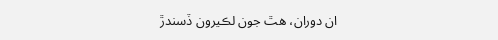ان دوران، ھٿ جون لڪيرون ڏسندڙ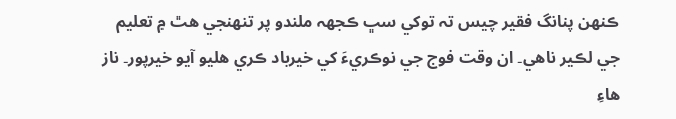ڪنھن پنانگ فقير چيس تہ توکي سڀ ڪجهہ ملندو پر تنھنجي ھٿ ۾ تعليم جي لڪير ناھي۔ ان وقت فوج جي نوڪريءَ کي خيرباد ڪري ھليو آيو خيرپور۔ ناز ھاءِ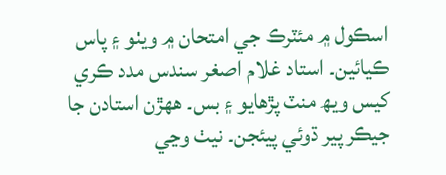اسڪول ۾ مئٽرڪ جي امتحان ۾ ويٺو ۽ پاس ڪيائين۔ استاد غلام اصغر سندس مدد ڪري کيس ويھ منٽ پڙھايو ۽ بس۔ ھھڙن استادن جا جيڪر پير ڌوئي پيئجن۔ نيٺ وڃي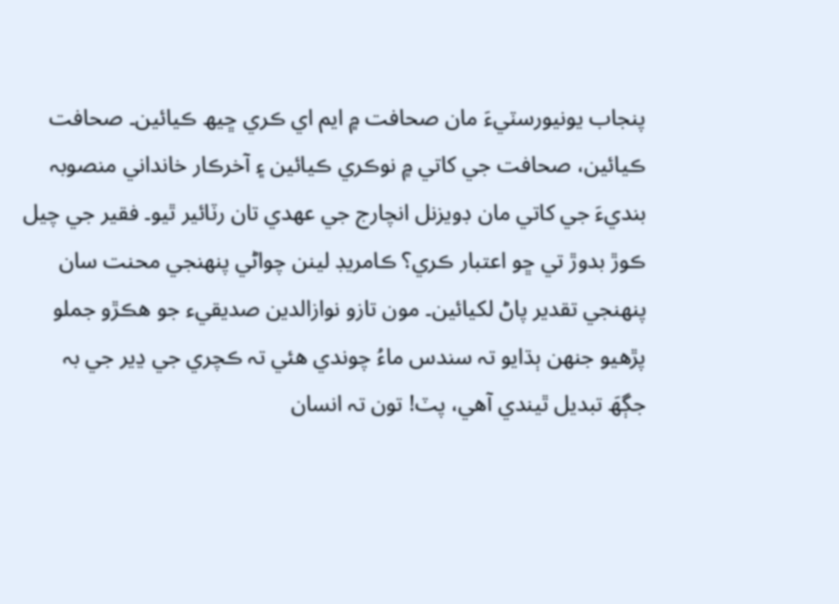پنجاب يونيورسٽيءَ مان صحافت ۾ ايم اي ڪري ڇيھ ڪيائين۔ صحافت ڪيائين، صحافت جي کاتي ۾ نوڪري ڪيائين ۽ آخرڪار خانداني منصوبہ بنديءَ جي کاتي مان ڊويزنل انچارج جي عھدي تان رٽائير ٿيو۔ فقير جي چيل ڪوڙ بدوڙ تي ڇو اعتبار ڪري؟ ڪامريڊ لينن چواڻي پنھنجي محنت سان پنھنجي تقدير پاڻ لکيائين۔ مون تازو نوازالدين صديقيء جو ھڪڙو جملو پڙھيو جنھن ٻڌايو تہ سندس ماءُ چوندي ھئي تہ ڪچري جي ڍير جي بہ جڳھَ تبديل ٿيندي آھي، پٽ! تون تہ انسان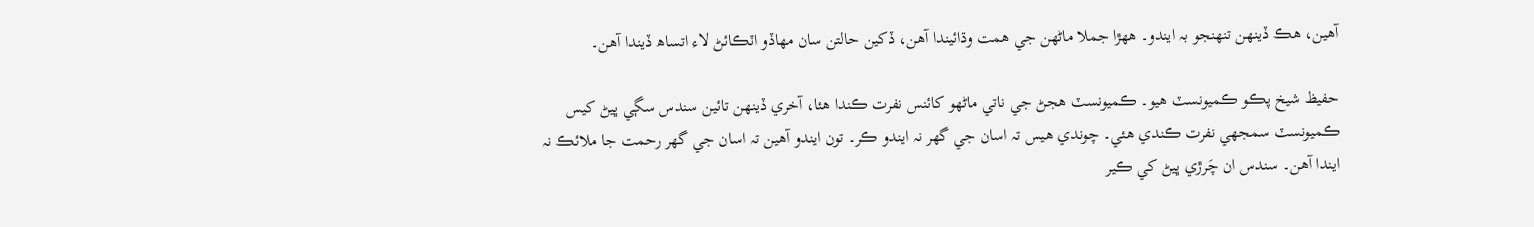آھين، ھڪ ڏينھن تنھنجو بہ ايندو۔ ھھڙا جملا ماڻھن جي ھمت وڌائيندا آھن، ڏکين حالتن سان مھاڏو اٽڪائڻ لاء اتساھ ڏيندا آھن۔

حفيظ شيخ پڪو ڪميونسٽ ھيو۔ ڪميونسٽ ھجڻ جي ناتي ماڻھو کائنس نفرت ڪندا ھئا، آخري ڏينھن تائين سندس سڳي ڀيڻ کيس ڪميونسٽ سمجهي نفرت ڪندي ھئي۔ چوندي ھيس تہ اسان جي گهر نہ ايندو ڪر۔ تون ايندو آھين تہ اسان جي گهر رحمت جا ملائڪ نہ ايندا آھن۔ سندس ان چَرڙي ڀيڻ کي ڪير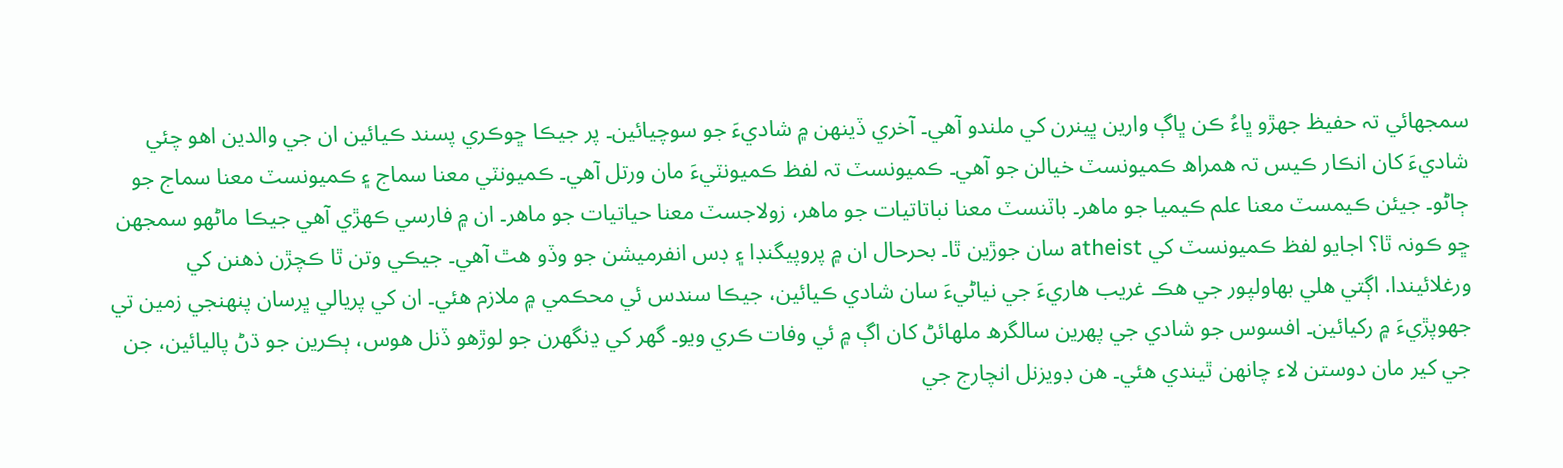سمجهائي تہ حفيظ جھڙو ڀاءُ ڪن ڀاڳ وارين ڀينرن کي ملندو آھي۔ آخري ڏينھن ۾ شاديءَ جو سوچيائين۔ پر جيڪا ڇوڪري پسند ڪيائين ان جي والدين اھو چئي شاديءَ کان انڪار ڪيس تہ ھمراھ ڪميونسٽ خيالن جو آھي۔ ڪميونسٽ تہ لفظ ڪميونٽيءَ مان ورتل آھي۔ ڪميونٽي معنا سماج ۽ ڪميونسٽ معنا سماج جو ڄاڻو۔ جيئن ڪيمسٽ معنا علم ڪيميا جو ماھر۔ باٽنسٽ معنا نباتاتيات جو ماھر، زولاجسٽ معنا حياتيات جو ماھر۔ ان ۾ فارسي ڪھڙي آھي جيڪا ماڻھو سمجهن ڇو ڪونہ ٿا؟ اجايو لفظ ڪميونسٽ کي atheist سان جوڙين ٿا۔ بحرحال ان ۾ پروپيگنڊا ۽ ڊس انفرميشن جو وڏو ھٿ آھي۔ جيڪي وتن ٿا ڪچڙن ذھنن کي ورغلائيندا. اڳتي ھلي بھاولپور جي ھڪ غريب ھاريءَ جي نياڻيءَ سان شادي ڪيائين، جيڪا سندس ئي محڪمي ۾ ملازم ھئي۔ ان کي پريالي ڀرسان پنھنجي زمين تي جهوپڙيءَ ۾ رکيائين۔ افسوس جو شادي جي پھرين سالگرھ ملھائڻ کان اڳ ۾ ئي وفات ڪري ويو۔ گهر کي ڍنگهرن جو لوڙھو ڏنل ھوس، ٻڪرين جو ڌڻ پاليائين، جن جي کير مان دوستن لاء چانھن ٿيندي ھئي۔ ھن ڊويزنل انچارج جي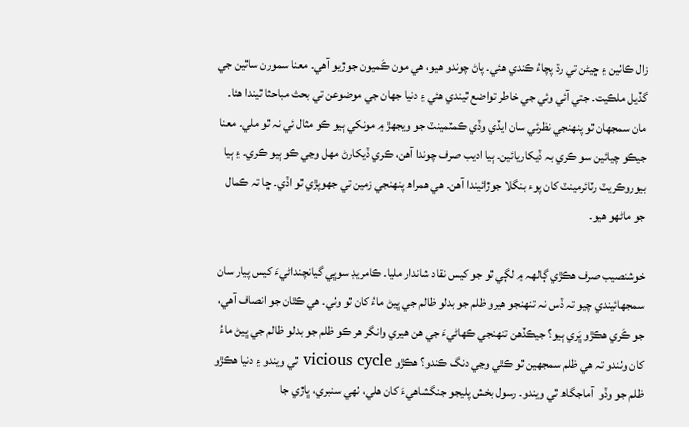زال ڪاٺين ۽ ڇيڻن تي رڌ پچاءُ ڪندي ھئي۔ پاڻ چوندو ھيو، ھي مون ڪَميون جوڙيو آھي۔ معنا سمورن ساٿين جي گڏيل ملڪيت۔ جتي آئي وئي جي خاطر تواضع ٿيندي ھئي ۽ دنيا جھان جي موضوعن تي بحث مباحثا ٿيندا ھئا۔ مان سمجهان ٿو پنھنجي نظرئي سان ايڏي وڏي ڪمٽمينٽ جو ويجهڙ ۾ مونکي ٻيو ڪو مثال ئي نہ ٿو ملي۔ معنا جيڪو چيائين سو ڪري بہ ڏيکاريائين۔ ٻيا اديب صرف چوندا آھن، ڪري ڏيکارڻ مھل وڃي ڪو ٻيو ڪري۔ ۽ ٻيا بيوروڪريٽ رٽائرمينٽ کان پوء بنگلا جوڙائيندا آھن۔ ھي ھمراھ پنھنجي زمين تي جهوپڙي ٿو اڏي۔ ڇا تہ ڪمال جو ماڻھو ھيو۔

خوشنصيب صرف ھڪڙي ڳالهہ ۾ لڳي ٿو جو کيس نقاد شاندار مليا۔ ڪامريڊ سوڀي گيانچنداڻيءَ کيس پيار سان سمجهائيندي چيو تہ ڏس نہ تنھنجو ھيرو ظلم جو بدلو ظالم جي ڀيڻ ماءُ کان ٿو وٺي۔ ھي ڪٿان جو انصاف آھي، جو ڪَري ھڪڙو ڀَري ٻيو؟ جيڪڏھن تنھنجي ڪھاڻيءَ جي ھن ھيري وانگر ھر ڪو ظلم جو بدلو ظالم جي ڀيڻ ماءُ کان وٺندو تہ ھي ظلم سمجهين ٿو ڪٿي وڃي دنگ ڪندو؟ ھڪڙو vicious cycle ٿي ويندو ۽ دنيا ھڪڙو ظلم جو وڏو  آماجگاھ ٿي ويندو۔ رسول بخش پليجو جنگشاھيءَ کان ھلي، ٺھي سنبري، ڀاڙي جا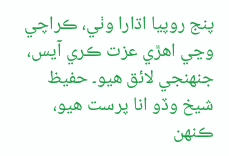پنج روپيا اڌارا وٺي، ڪراچي وڃي اھڙي عزت ڪري آيس، جنھنجي لائق ھيو۔ حفيظ شيخ وڏو انا پرست ھيو، ڪنھن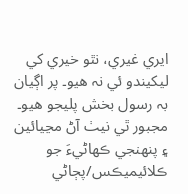ايري غيري، نٿو خيري کي ليکيندو ئي نہ ھيو۔ پر اڳيان بہ رسول بخش پليجو ھيو۔ مجبور ٿي نيٺ آڻ مڃيائين ۽ پنھنجي ڪھاڻيءَ جو ڪلائيميڪس/پڄاڻي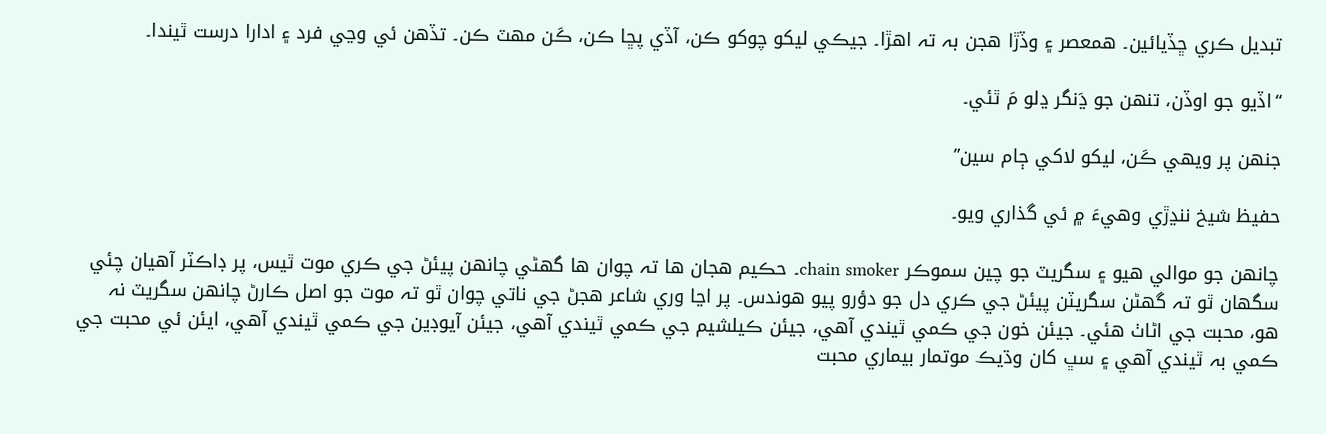تبديل ڪري ڇڏيائين۔ ھمعصر ۽ وڏڙا ھجن بہ تہ اھڙا۔ جيڪي ليکو چوکو ڪن، آڏي پڇا ڪن، ڪَن مھٽ ڪن۔ تڏھن ئي وڃي فرد ۽ ادارا درست ٿيندا۔

“اڏيو جو اوڏن، تنھن جو ڍَنگر ڍلو مَ ٿئي۔

جنھن پر ويھي ڪَن، ليکو لاکي ڄام سين”

حفيظ شيخ ننڍڙي وھيءَ ۾ ئي گذاري ويو۔

چانھن جو موالي ھيو ۽ سگريٽ جو چين سموڪر chain smoker۔ حڪيم ھجان ھا تہ چوان ھا گهڻي چانھن پيئڻ جي ڪري موت ٿيس، پر ڊاڪٽر آھيان چئي سگهان ٿو تہ گهڻن سگريٽن پيئڻ جي ڪري دل جو دؤرو پيو ھوندس۔ پر اڃا وري شاعر ھجڻ جي ناتي چوان ٿو تہ موت جو اصل ڪارڻ چانھن سگريٽ نہ ھو، محبت جي اڻاٺ ھئي۔ جيئن خون جي ڪمي ٿيندي آھي، جيئن ڪيلشيم جي ڪمي ٿيندي آھي، جيئن آيوڊين جي ڪمي ٿيندي آھي، ايئن ئي محبت جي ڪمي بہ ٿيندي آھي ۽ سڀ کان وڌيڪ موتمار بيماري محبت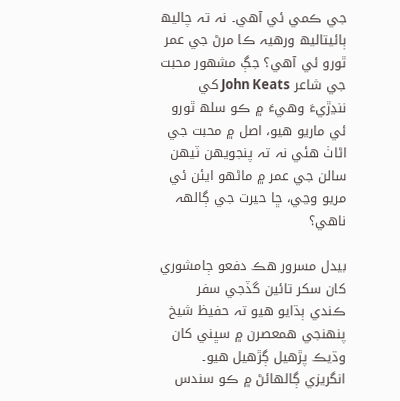جي ڪمي ئي آھي۔ نہ تہ چاليھ ٻائيتاليھ ورھيہ ڪا مرڻ جي عمر ٿورو ئي آھي؟ جڳ مشھور محبت جي شاعر John Keats کي ننڍڙيءَ وھيءَ ۾ ڪو سلھ ٿورو ئي ماريو ھيو، اصل ۾ محبت جي اڻاٺ ھئي نہ تہ پنجويھن ٽيھن سالن جي عمر ۾ ماڻھو ايئن ئي مريو وڃي، ڇا حيرت جي ڳالهہ ناھي؟

بيدل مسرور ھڪ دفعو ڄامشوري کان سکر تائين گڏجي سفر ڪندي ٻڌايو ھيو تہ حفيظ شيخ پنھنجي ھمعصرن ۾ سڀني کان وڌيڪ پڙھيل ڳڙھيل ھيو۔ انگريزي ڳالھائڻ ۾ ڪو سندس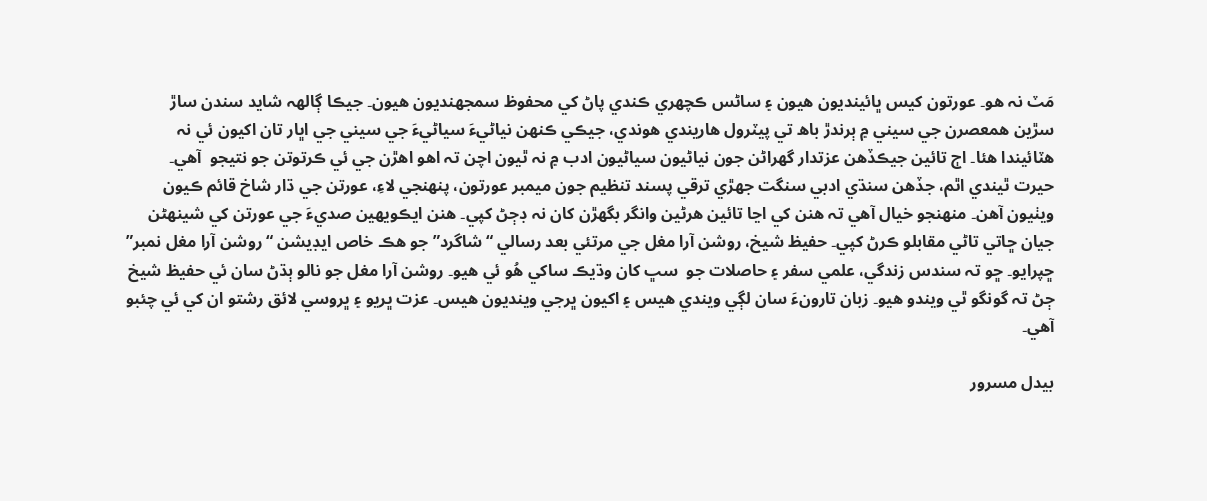مَٽ نہ ھو۔ عورتون کيس ڀائينديون ھيون ۽ ساڻس ڪچھري ڪندي پاڻ کي محفوظ سمجهنديون ھيون۔ جيڪا ڳالهہ شايد سندن ساڙ سڙين ھمعصرن جي سيني ۾ ٻرندڙ باھ تي پيٽرول ھاريندي ھوندي، جيڪي ڪنھن نياڻيءَ سياڻيءَ جي سيني جي اڀار تان اکيون ئي نہ ھٽائيندا ھئا۔ اڄ تائين جيڪڏھن عزتدار گهراڻن جون نياڻيون سياڻيون ادب ۾ نہ ٿيون اچن تہ اھو اھڙن جي ئي ڪرتوتن جو نتيجو  آھي۔ حيرت ٿيندي اٿم، جڏھن سنڌي ادبي سنگت جھڙي ترقي پسند تنظيم جون ميمبر عورتون، پنھنجي لاءِ، عورتن جي ڌار شاخ قائم ڪيون ويٺيون آھن۔ منھنجو خيال آھي تہ ھنن کي اڃا تائين ھرڻين وانگر بگهڙن کان نہ ڊڄڻ کپي۔ ھنن ايڪويھين صديءَ جي عورتن کي شينھڻن جيان ڇاتي تاڻي مقابلو ڪرڻ کپي۔ حفيظ شيخ، روشن آرا مغل جي مرتئي بعد رسالي “شاگرد” جو ھڪ خاص ايڊيشن “روشن آرا مغل نمبر” ڇپرايو۔ ڇو تہ سندس زندگي، علمي سفر ۽ حاصلات جو  سڀ کان وڌيڪ ساکي ھُو ئي ھيو۔ روشن آرا مغل جو نالو ٻڌڻ سان ئي حفيظ شيخ ڄڻ تہ گونگو ٿي ويندو ھيو۔ زبان تارونءَ سان لڳي ويندي ھيس ۽ اکيون ڀرجي وينديون ھيس۔ عزت ڀريو ۽ ڀروسي لائق رشتو ان کي ئي چئبو آھي۔

بيدل مسرور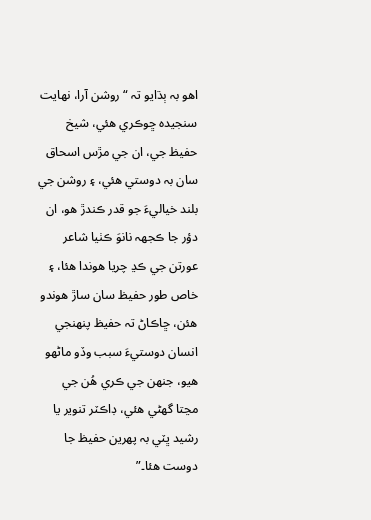اھو بہ ٻڌايو تہ “روشن آرا، نهايت سنجيده ڇوڪري هئي، شيخ حفيظ جي، ان جي مڙس اسحاق سان بہ دوستي هئي، ۽ روشن جي بلند خياليءَ جو قدر ڪندڙ هو، ان دؤر جا ڪجهہ نانوَ ڪٺيا شاعر عورتن جي ڪڍ چريا هوندا هئا، ۽ خاص طور حفيظ سان ساڙ هوندو هئن، ڇاڪاڻ تہ حفيظ پنهنجي انسان دوستيءَ سبب وڏو ماڻھو ھيو، جنھن جي ڪري هُن جي مڃتا گهڻي هئي، ڊاڪٽر تنوير يا رشيد ڀٽي بہ پھرين حفيظ جا دوست هئا۔”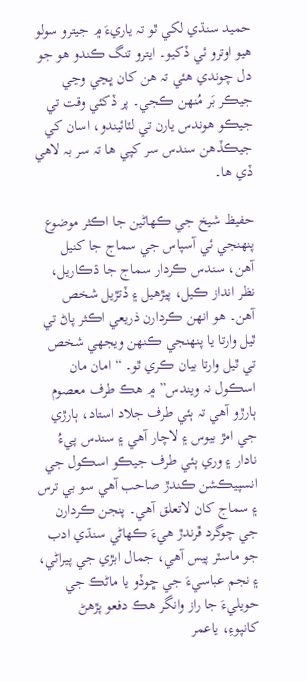حميد سنڌي لکي ٿو تہ ياريءَ ۾ جيترو سولو ھيو اوترو ئي ڏکيو۔ ايترو تنگ ڪندو ھو جو دل چوندي ھئي تہ ھن کان ڀڃي وڃي جيڪر بَر مُنھن ڪجي۔ پر ڏکئي وقت تي جيڪو ھوندس يارن تي لٽائيندو، اسان کي جيڪڏھن سندس سر کپي ھا تہ سر بہ لاھي ڏي ھا۔

حفيظ شيخ جي ڪھاڻين جا اڪثر موضوع پنھنجي ئي آسپاس جي سماج جا کنيل آھن، سندس ڪردار سماج جا ڌڪاريل، نظر انداز ڪيل، پيڙھيل ۽ ڏتڙيل شخص آھن۔ ھو انھن ڪردارن ذريعي اڪثر پاڻ تي ٿيل وارتا يا پنھنجي ڪنھن ويجهي شخص تي ٿيل وارتا بيان ڪري ٿو۔ “امان مان اسڪول نہ ويندس” ۾ ھڪ طرف معصوم ٻارڙو آھي تہ ٻئي طرف جلاد استاد، ٻارڙي جي امڙ بيوس ۽ لاچار آھي ۽ سندس پيءُ نادار ۽ وري ٻئي طرف جيڪو اسڪول جي انسپيڪشن ڪندڙ صاحب آھي سو بي ترس ۽ سماج کان لاتعلق آھي۔ پنجن ڪردارن جي چوگرد ڦرندڙ ھيءَ ڪھاڻي سنڌي ادب جو ماسٽر پيس آھي، جمال ابڙي جي پيراڻي، ۽ نجم عباسيءَ جي ڇوڏو يا ماڻڪ جي حويليءَ جا راز وانگر ھڪ دفعو پڙھڻ کانپوءِ، ياعمر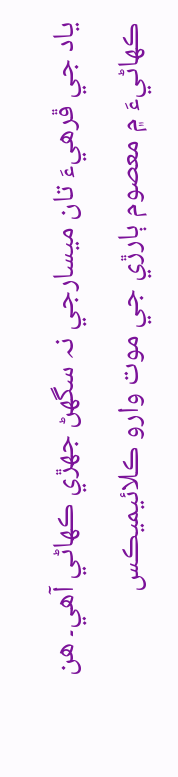ياد جي ڦرھيءَ تان ميسارجي نہ سگهڻ جھڙي ڪھاڻي آھي۔ ھن ڪھاڻيءَ ۾ معصوم ٻارڙي جي موت وارو ڪلائيميڪس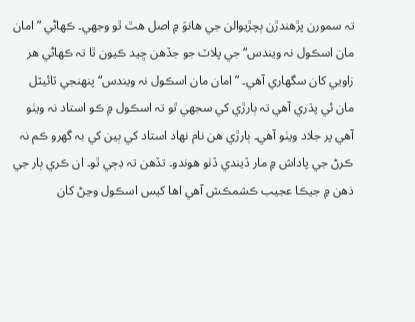تہ سمورن پڙھندڙن ٻچڙيوالن جي ھانوَ ۾ اصل ھٿ ٿو وجهي۔ ڪھاڻي ”امان مان اسڪول نہ ويندس“ جي پلاٽ جو جڏھن ڇيد ڪيون ٿا تہ ڪھاڻي ھر زاويي کان سگهاري آھي۔ ”امان مان اسڪول نہ ويندس“ پنھنجي ٽائيٽل مان ئي پڌري آھي تہ ٻارڙي کي سجهي ٿو تہ اسڪول ۾ ڪو استاد نہ ويٺو آھي پر جلاد ويٺو آھي۔ ٻارڙي ھن نام نھاد استاد کي ٻين کي بہ گهرو ڪم نہ ڪرڻ جي پاداش ۾ مار ڏيندي ڏٺو ھوندو۔ تڏھن تہ ڊڄي ٿو۔ ان ڪري ٻار جي ذھن ۾ جيڪا عجيب ڪشمڪش آھي اھا کيس اسڪول وڃڻ کان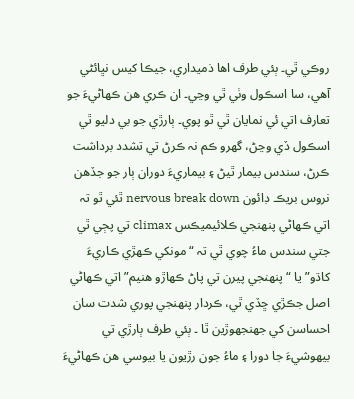روڪي ٿي۔ ٻئي طرف اھا ذميداري، جيڪا کيس نڀائڻي آھي، سا اسڪول وٺي ٿي وڃي۔ ان ڪري ھن ڪھاڻيءَ جو تعارف اتي ئي نمايان ٿي ٿو پوي۔ ٻارڙي جو بي دليو ٿي اسڪول ڏي وڃڻ، گهرو ڪم نہ ڪرڻ تي تشدد برداشت ڪرڻ، سندس بيمار ٿيڻ ۽ بيماريءَ دوران ٻار جو جڏھن نروس بريڪ ڊائون nervous break down ٿئي ٿو تہ اتي ڪھاڻي پنھنجي ڪلائيميڪس climax تي پڄي ٿي جتي سندس ماءُ چوي ٿي تہ “مونکي ڪھڙي ڪاريءَ کاڌو” يا “پنھنجي پيرن تي پاڻ ڪھاڙو ھنيم” اتي ڪھاڻي اصل جڪڙي ڇڏي ٿي، ڪردار پنھنجي پوري شدت سان احساسن کي جهنجهوڙين ٿا ۔ ٻئي طرف ٻارڙي تي بيھوشيءَ جا دورا ۽ ماءُ جون رڙيون يا بيوسي ھن ڪھاڻيءَ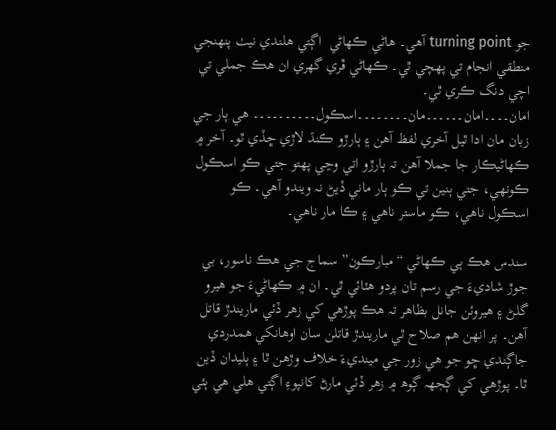جو turning point آھي۔ ھاڻي ڪھاڻي  اڳتي ھلندي نيٺ پنھنجي منطقي انجام تي پھچي ٿي۔ ڪھاڻي ڦري گهري ان ھڪ جملي تي اچي دنگ ڪري ٿي۔ امان۔۔۔۔امان۔۔۔۔۔۔مان۔۔۔۔۔۔۔۔اسڪول۔۔۔۔۔۔۔۔۔۔ ھي ٻار جي زبان مان ادا ٿيل آخري لفظ آھن ۽ ٻارڙو ڪنڌ لاڙي ڇڏي ٿو۔ آخر ۾ ڪھاڻيڪار جا جملا آھن تہ ٻارڙو اتي وڃي پھتو جتي ڪو اسڪول ڪونھي، جتي ٻنين تي ڪو ٻار ماني ڏيڻ نہ ويندو آھي۔ ڪو اسڪول ناھي، ڪو ماستر ناھي ۽ ڪا مار ناھي۔

سندس ھڪ ٻي ڪھاڻي “مبارڪون” سماج جي ھڪ ناسور، بي جوڙ شاديءَ جي رسم تان پردو ھٽائي ٿي۔ ان ۾ ڪھاڻيءَ جو ھيرو گلڻ ۽ ھيروئن جانل بظاھر تہ ھڪ پوڙھي کي زھر ڏئي ماريندڙ قاتل آھن۔ پر انھن ھم صلاح ٿي ماريندڙ قاتلن سان اوھانکي ھمدردي جاڳندي ڇو جو ھي زور جي مينديءَ خلاف وڙھن ٿا ۽ ٻليدان ڏين ٿا۔ پوڙھي کي ڳجهہ ڳوھ ۾ زھر ڏئي مارڻ کانپوءِ اڳتي ھلي ھي ٻئي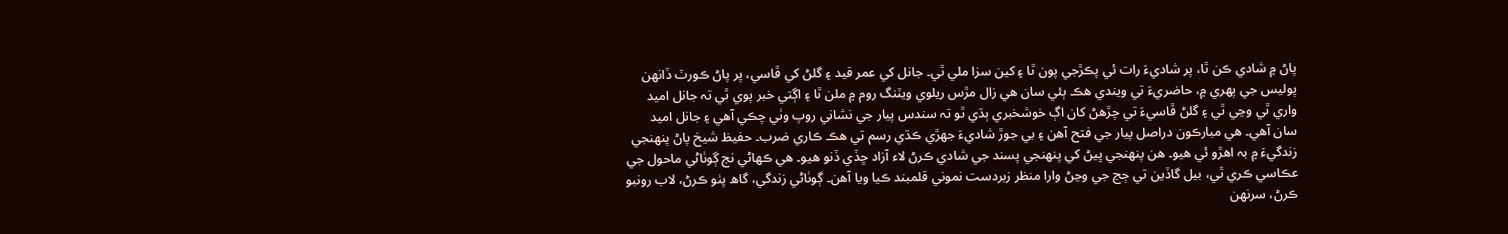پاڻ ۾ شادي ڪن ٿا، پر شاديءَ رات ئي پڪڙجي پون ٿا ۽ کين سزا ملي ٿي۔ جانل کي عمر قيد ۽ گلڻ کي ڦاسي، پر پاڻ ڪورٽ ڏانھن پوليس جي پھري ۾، حاضريءَ تي ويندي ھڪ ٻئي سان ھي زال مڙس ريلوي ويٽنگ روم ۾ ملن ٿا ۽ اڳتي خبر پوي ٿي تہ جانل اميد واري ٿي وڃي ٿي ۽ گلڻ ڦاسيءَ تي چڙھڻ کان اڳ خوشخبري ٻڌي ٿو تہ سندس پيار جي نشاني روپ وٺي چڪي آھي ۽ جانل اميد سان آھي۔ ھي مبارڪون دراصل پيار جي فتح آھن ۽ بي جوڙ شاديءَ جھڙي ڪڌي رسم تي ھڪ ڪاري ضرب۔ حفيظ شيخ پاڻ پنھنجي زندگيءَ ۾ بہ اھڙو ئي ھيو۔ ھن پنھنجي ڀيڻ کي پنھنجي پسند جي شادي ڪرڻ لاء آزاد ڇڏي ڏنو ھيو۔ ھي ڪھاڻي نج ڳوٺاڻي ماحول جي عڪاسي ڪري ٿي، بيل گاڏين تي ڄڃ جي وڃڻ وارا منظر زبردست نموني قلمبند ڪيا ويا آھن۔ ڳوٺاڻي زندگي، گاھ پٺو ڪرڻ، لاب رونبو ڪرڻ، سرنھن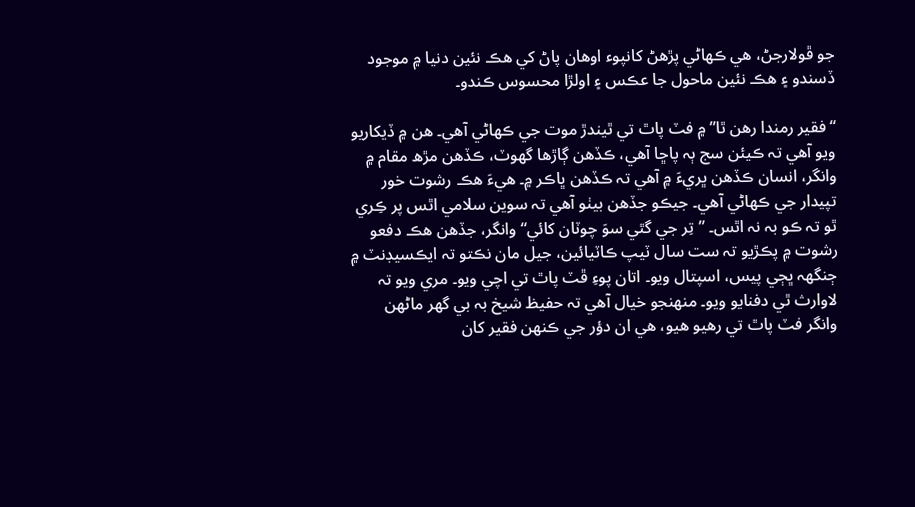جو ڦولارجڻ، ھي ڪھاڻي پڙھڻ کانپوء اوھان پاڻ کي ھڪ نئين دنيا ۾ موجود ڏسندو ۽ ھڪ نئين ماحول جا عڪس ۽ اولڙا محسوس ڪندو۔

“فقير رمندا رھن ٿا” ۾ فٽ پاٿ تي ٿيندڙ موت جي ڪھاڻي آھي۔ ھن ۾ ڏيکاريو ويو آھي تہ ڪيئن سج ٻہ پاڇا آھي، ڪڏھن ڳاڙھا گهوٽ، ڪڏھن مڙھ مقام ۾ وانگر، انسان ڪڏھن ڀريءَ ۾ آھي تہ ڪڏھن ڀاڪر ۾۔ ھيءَ ھڪ رشوت خور تپيدار جي ڪھاڻي آھي۔ جيڪو جڏھن بيٺو آھي تہ سوين سلامي اٿس پر ڪِري ٿو تہ ڪو بہ نہ اٿس۔ ”تِر جي گٿي سوَ چوٽان کائي“ وانگر، جڏھن ھڪ دفعو رشوت ۾ پڪڙيو تہ ست سال ٽيپ ڪاٽيائين، جيل مان نڪتو تہ ايڪسيڊنٽ ۾ ڄنگهہ ڀڄي پيس، اسپتال ويو۔ اتان پوءِ ڦٽ پاٿ تي اچي ويو۔ مري ويو تہ لاوارث ٿي دفنايو ويو۔ منھنجو خيال آھي تہ حفيظ شيخ بہ بي گهر ماڻھن وانگر فٽ پاٿ تي رھيو ھيو، ھي ان دؤر جي ڪنھن فقير کان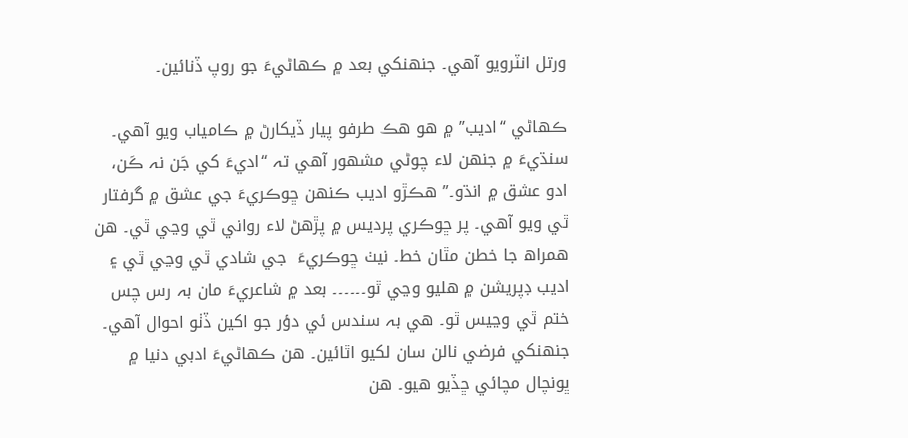ورتل انٽرويو آھي۔ جنھنکي بعد ۾ ڪھاڻيءَ جو روپ ڏنائين۔

ڪھاڻي “اديب” ۾ ھو ھڪ طرفو پيار ڏيکارڻ ۾ ڪامياب ويو آھي۔ سنڌيءَ ۾ جنھن لاء چوڻي مشھور آھي تہ “اديءَ کي جَن نہ ڪَن، ادو عشق ۾ انڌو۔” ھڪڙو اديب ڪنھن ڇوڪريءَ جي عشق ۾ گرفتار ٿي ويو آھي۔ پر ڇوڪري پرديس ۾ پڙھڻ لاء رواني ٿي وڃي ٿي۔ ھن ھمراھ جا خطن مٿان خط۔ نيٺ ڇوڪريءَ  جي شادي ٿي وڃي ٿي ۽ اديب ڊپريشن ۾ ھليو وڃي ٿو۔۔۔۔۔۔ بعد ۾ شاعريءَ مان بہ رس چس ختم ٿي وڃيس ٿو۔ ھي بہ سندس ئي دؤر جو اکين ڏٺو احوال آھي۔ جنھنکي فرضي نالن سان لکيو اٿائين۔ ھن ڪھاڻيءَ ادبي دنيا ۾ ڀونچال مچائي ڇڏيو ھيو۔ ھن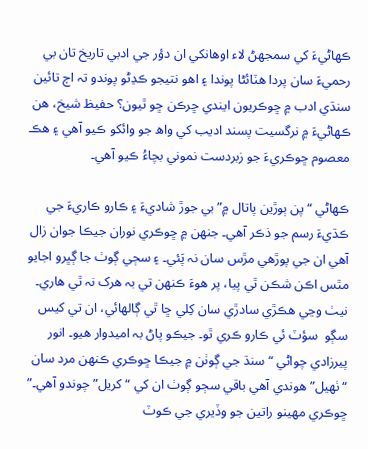ڪھاڻيءَ کي سمجهڻ لاء اوھانکي ان دؤر جي ادبي تاريخ تان بي رحميءَ سان پردا ھٽائڻا پوندا ۽ اھو نتيجو ڪڍڻو پوندو تہ اڄ تائين سنڌي ادب ۾ ڇوڪريون ايندي ڇرڪن ڇو ٿيون؟ حفيظ شيخ، ھن ڪھاڻيءَ ۾ نرگسيت پسند اديب کي واھ جو وائکو ڪيو آھي ۽ ھڪ معصوم ڇوڪريءَ جو زبردست نموني بچاءُ ڪيو آھي۔

ڪھاڻي “پن ٻوڙين پاتال ۾” بي جوڙ شاديءَ ۽ ڪارو ڪاريءَ جي ڪڌيءَ رسم جو ذڪر آھي۔ جنھن ۾ ڇوڪري نوران جيڪا جوان زال آھي ان جي پوڙھي مڙس سان نہ پَئي۔ ۽ سڄي ڳوٺ جا ڳڀرو اجايو مٿس اڪن شڪن ٿي پيا، پر ھوءَ ڪنھن تي بہ ھرک نہ ٿي ھاري۔ نيٺ وڃي ھڪڙي سادڙي سان کِلي ڇا ٿي ڳالھائي، ان تي کيس سڳو  سؤٽ ئي ڪارو ڪري ٿو۔ جيڪو پاڻ بہ اميدوار ھيو۔ انور پيرزادي چواڻي “سنڌ جي ڳوٺن ۾ جيڪا ڇوڪري ڪنھن مرد سان “ٺھيل” ھوندي آھي باقي سڄو ڳوٺ ان کي “کريل” چوندو آھي۔” ڇوڪري مھينو راتين جو وڏيري جي ڪوٽ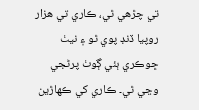تي چڙھي ٿي، ڪاري تي ھزار روپيا ڏنڊ پوي ٿو ۽ نيٺ ڇوڪري ٻئي ڳوٺ پرڻجي وڃي ٿي۔ ڪاري کي ڪھاڙين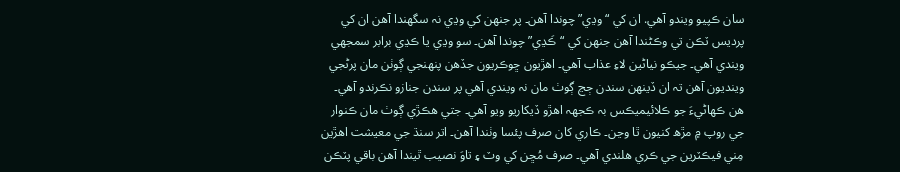سان ڪپيو ويندو آھي. ان کي “وڍي” چوندا آھن۔ پر جنھن کي وڍي نہ سگهندا آھن ان کي پرديس ٽڪن تي وڪڻندا آھن جنھن کي “ڪَڍي” چوندا آھن۔ سو وڍي يا ڪڍي برابر سمجهي ويندي آھي۔ جيڪو نياڻين لاءِ عذاب آھي۔ اھڙيون ڇوڪريون جڏھن پنھنجي ڳوٺن مان پرڻجي وينديون آھن تہ ان ڏينھن سندن ڄڃ ڳوٺ مان نہ ويندي آھي پر سندن جنازو نڪرندو آھي۔ ھن ڪھاڻيءَ جو ڪلائيميڪس بہ ڪجهہ اھڙو ڏيکاريو ويو آھي۔ جتي ھڪڙي ڳوٺ مان ڪنوار جي روپ ۾ مڙھ کنيون ٿا وڃن۔ ڪاري کان صرف پئسا وٺندا آھن۔ اتر سنڌ جي معيشت اھڙين مِني فيڪٽرين جي ڪري ھلندي آھي۔ صرف مُڇن کي وٽ ۽ تاوَ نصيب ٿيندا آھن باقي پٽڪن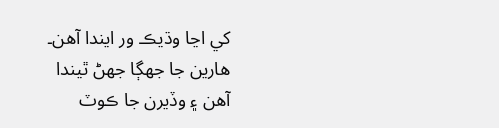کي اڃا وڌيڪ ور ايندا آھن۔ ھارين جا جهڳا جهڻ ٿيندا آھن ۽ وڏيرن جا ڪوٽ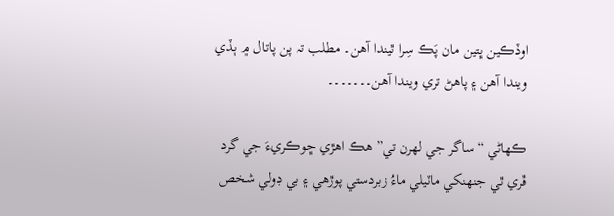اوڏڪين ڀتين مان پَڪ سِرا ٿيندا آھن۔ مطلب تہ پن پاتال ۾ ٻڏي ويندا آھن ۽ پاھڻ تري ويندا آھن۔۔۔۔۔۔۔

ڪھاڻي “ساگر جي لھرن تي” ھڪ اھڙي ڇوڪريءَ جي گرد ڦري ٿي جنھنکي ماٽيلي ماءُ زبردستي پوڙھي ۽ بي ڊولي شخص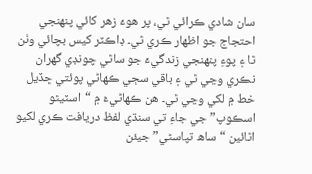سان شادي ڪرائي ٿي، پر ھوءَ زھر کائي پنھنجي احتجاج جو اظھار ڪري ٿي۔ ڊاڪٽر کيس بچائي وٺن ٿا ۽ پوءِ پنھنجي زندگيءَ جو ساٿي چونڊي گهران نڪري وڃي ٿي ۽ باقي سڄي ڪھاڻي پوئتي ڇڏيل خط ۾ لکي وڃي ٿي۔ ھن ڪھاڻيءَ ۾ “اسٽيٿو اسڪوپ” جي جاءِ تي سنڌي لفظ دريافت ڪري لکيو اٿائين “ساھ تپاسڻي” جيئن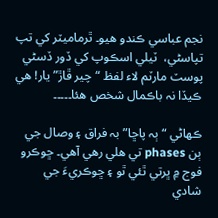نجم عباسي ڪندو ھيو۔ ٿرماميٽر کي تپ تپاسڻي،  ٽيلي اسڪوپ کي ڏور ڏسڻي پوسٽ مارٽم لاء لفظ “چير ڦاڙ” يار! ھي ڪيڏا نہ باڪمال شخص ھئا۔۔۔۔۔

ڪھاڻي “ٻہ پاڇا” بہ فراق ۽ وصال جي ٻن phases تي ھلي رھي آھي۔ ڇوڪرو فوج ۾ ڀرتي ٿئي ٿو ۽ ڇوڪريءَ جي شادي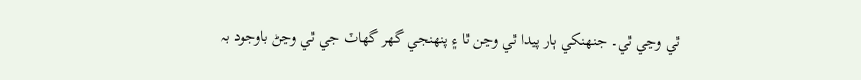ٿي وڃي ٿي۔ جنھنکي ٻار پيدا ٿي وڃن ٿا ۽ پنھنجي گهر گهاٽ جي ٿي وڃڻ باوجود بہ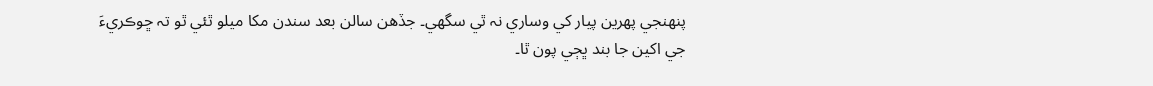پنھنجي پھرين پيار کي وساري نہ ٿي سگهي۔ جڏھن سالن بعد سندن مکا ميلو ٿئي ٿو تہ ڇوڪريءَ جي اکين جا بند ڀڄي پون ٿا۔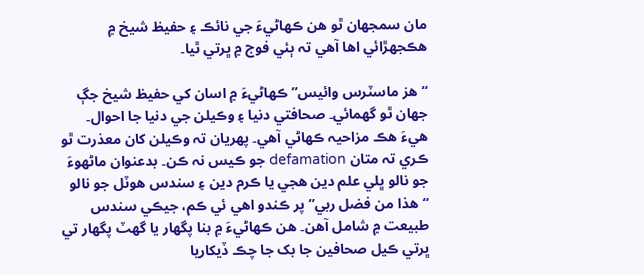مان سمجهان ٿو ھن ڪھاڻيءَ جي نائڪ ۽ حفيظ شيخ ۾ ھڪجھڙائي اھا آھي تہ ٻئي فوج ۾ ڀرتي ٿيا۔

“ھز ماسٽرس وائيس” ڪھاڻيءَ ۾ اسان کي حفيظ شيخ جڳ جھان ٿو گهمائي۔ صحافتي دنيا ۽ وڪيلن جي دنيا جا احوال۔ ھيءَ ھڪ مزاحيہ ڪھاڻي آھي۔ پھريان تہ وڪيلن کان معذرت ٿو ڪري تہ متان defamation جو ڪيس نہ ڪن۔ بدعنوان ماڻھوءَ جو نالو ڀلي علم دين ھجي يا ڪرم دين ۽ سندس ھوٽل جو نالو “ھذا من فضل ربي” پر ڪندو اھي ئي ڪم، جيڪي سندس طبيعت ۾ شامل آھن۔ ھن ڪھاڻيءَ ۾ بنا پگهار يا گهٽ پگهار تي ڀرتي ڪيل صحافين جا بک جا چڪ ڏيکاريا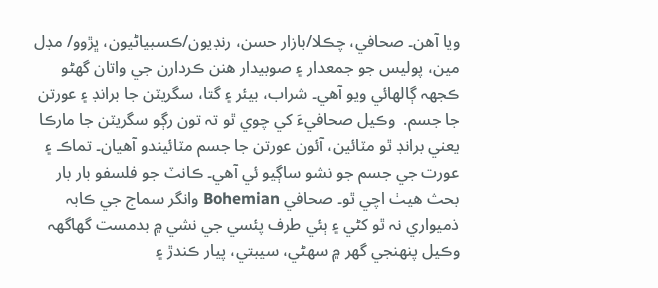ويا آھن۔ صحافي، چڪلا/بازار حسن، رنڊيون/ڪسبياڻيون، ڀڙوو/ مڊل مين، پوليس جو جمعدار ۽ صوبيدار ھنن ڪردارن جي واتان گهڻو ڪجهہ ڳالھائي ويو آھي۔ شراب، بيئر ۽ گتا، سگريٽن جا برانڊ ۽ عورتن جا جسم.  وڪيل صحافيءَ کي چوي ٿو تہ تون رڳو سگريٽن جا مارڪا يعني برانڊ ٿو مٽائين، آئون عورتن جا جسم مٽائيندو آھيان۔ تماڪ ۽ عورت جي جسم جو نشو ساڳيو ئي آھي۔ ڪانٽ جو فلسفو بار بار بحث ھيٺ اچي ٿو۔ صحافي Bohemian وانگر سماج جي ڪابہ ذميواري نہ ٿو کڻي ۽ ٻئي طرف پئسي جي نشي ۾ بدمست گهاگهہ وڪيل پنھنجي گهر ۾ سھڻي، سيبتي، پيار ڪندڙ ۽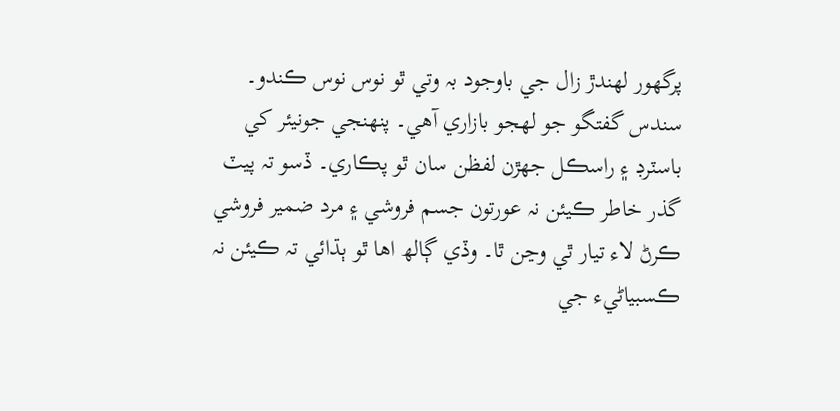پرگهور لھندڙ زال جي باوجود بہ وتي ٿو نوس نوس ڪندو۔ سندس گفتگو جو لھجو بازاري آھي۔ پنھنجي جونيئر کي باسٽرڊ ۽ راسڪل جھڙن لفظن سان ٿو پڪاري۔ ڏسو تہ پيٽ گذر خاطر ڪيئن نہ عورتون جسم فروشي ۽ مرد ضمير فروشي ڪرڻ لاء تيار ٿي وڃن ٿا۔ وڏي ڳالھ اھا ٿو ٻڌائي تہ ڪيئن نہ ڪسبياڻيء جي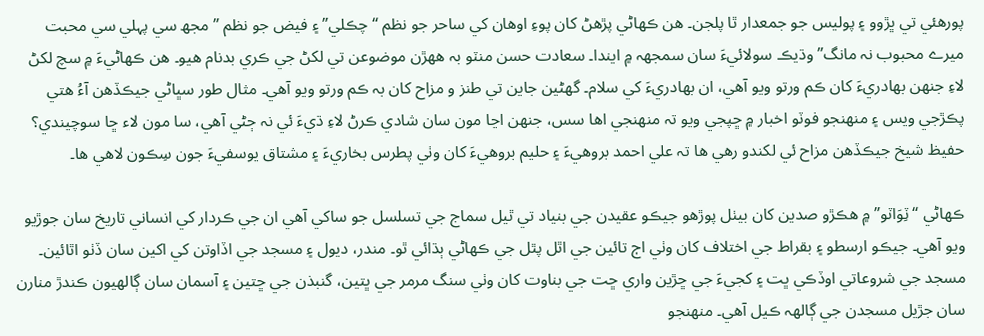پورھئي تي ڀڙوو ۽ پوليس جو جمعدار ٿا پلجن۔ ھن ڪھاڻي پڙھڻ کان پوءِ اوھان کي ساحر جو نظم “چڪلي” ۽ فيض جو نظم ”مجھ سي پہلي سي محبت ميرے محبوب نہ مانگ” وڌيڪ سولائيءَ سان سمجهہ ۾ ايندا۔ سعادت حسن منٽو بہ ھھڙن موضوعن تي لکڻ جي ڪري بدنام ھيو۔ ھن ڪھاڻيءَ ۾ سچ لکڻ لاءِ جنھن بھادريءَ کان ڪم ورتو ويو آھي، ان بھادريءَ کي سلام۔ گهڻين جاين تي طنز و مزاح کان بہ ڪم ورتو ويو آھي۔ مثال طور سڀاڻي جيڪڏھن آءُ ھتي پڪڙجي ويس ۽ منھنجو فوٽو اخبار ۾ ڇپجي ويو تہ منھنجي اھا سس، جنھن اڃا مون سان شادي ڪرڻ لاءِ ڌيءَ ئي نہ ڄڻي آھي، سا مون لاء ڇا سوچيندي؟ حفيظ شيخ جيڪڏھن مزاح ئي لکندو رھي ھا تہ علي احمد بروھيءَ ۽ حليم بروھيءَ کان وٺي پطرس بخاريءَ ۽ مشتاق يوسفيءَ جون سِڪون لاھي ھا۔

ڪھاڻي “ٽِوَاٽو” ۾ ھڪڙو صدين کان بيٺل پوڙھو جيڪو عقيدن جي بنياد تي ٿيل سماج جي تسلسل جو ساکي آھي ان جي ڪردار کي انساني تاريخ سان جوڙيو ويو آھي۔ جيڪو ارسطو ۽ بقراط جي اختلاف کان وٺي اڄ تائين جي اٿل پٿل جي ڪھاڻي ٻڌائي ٿو۔ مندر، ديول ۽ مسجد جي اڏاوتن کي اکين سان ڏٺو اٿائين۔ مسجد جي شروعاتي اوڏڪي ڀت ۽ کجيءَ جي ڇڙين واري ڇت جي بناوت کان وٺي سنگ مرمر جي ڀتين، گنبذن جي ڇتين ۽ آسمان سان ڳالهيون ڪندڙ منارن سان جڙيل مسجدن جي ڳالهہ ڪيل آھي۔ منھنجو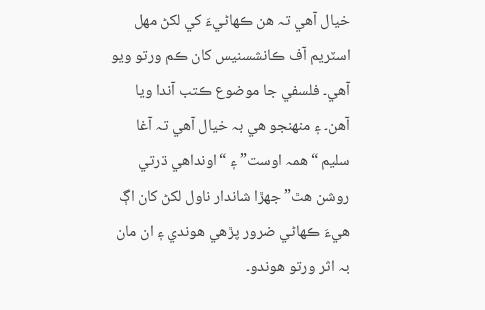خيال آھي تہ ھن ڪھاڻيءَ کي لکڻ مھل اسٽريم آف ڪانشسنيس کان ڪم ورتو ويو آھي۔ فلسفي جا موضوع ڪتب آندا ويا آھن۔ ۽ منھنجو ھي بہ خيال آھي تہ آغا سليم “ھمہ اوست” ۽ “اونداھي ڌرتي روشن ھٿ” جھڙا شاندار ناول لکڻ کان اڳ ھيءَ ڪھاڻي ضرور پڙھي ھوندي ۽ ان مان بہ اثر ورتو ھوندو۔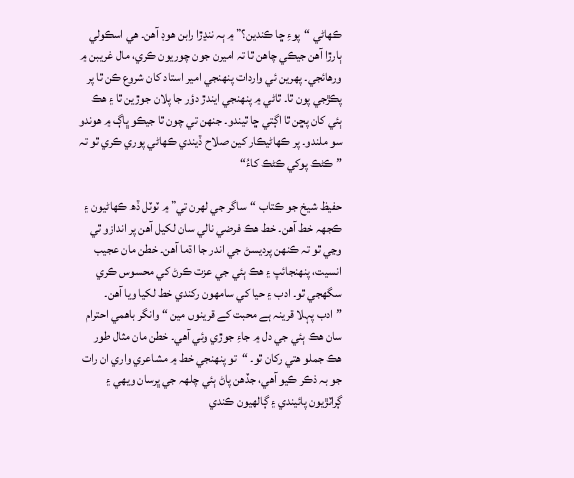ڪھاڻي “پوءِ ڇا ڪندين؟” ۾ ٻہ ننڍڙا رابن ھوڊ آھن۔ ھي اسڪولي ٻارڙا آھن جيڪي چاھن ٿا تہ اميرن جون چوريون ڪري، مال غريبن ۾ ورھائجي۔ پھرين ئي واردات پنھنجي امير استاد کان شروع ڪن ٿا پر پڪڙجي پون ٿا۔ ٿاڻي ۾ پنھنجي ايندڙ دؤر جا پلان جوڙين ٿا ۽ ھڪ ٻئي کان پڇن ٿا اڳتي ڇا ٿيندو۔ جنھن تي چون ٿا جيڪو ڀاڳ ۾ ھوندو سو ملندو۔ پر ڪھاڻيڪار کين صلاح ڏيندي ڪھاڻي پوري ڪري ٿو تہ ”ڪڻڪ پوکي ڪڻڪ کاءُ“

حفيظ شيخ جو ڪتاب “ساگر جي لھرن تي” ۾ ٽوٽل ڏھ ڪھاڻيون ۽ ڪجهہ خط آھن۔ خط ھڪ فرضي نالي سان لکيل آھن پر اندازو ٿي وڃي ٿو تہ ڪنھن پرديسڻ جي اندر جا اڌما آھن۔ خطن مان عجيب انسيت، پنھنجائپ ۽ ھڪ ٻئي جي عزت ڪرڻ کي محسوس ڪري سگهجي ٿو۔ ادب ۽ حيا کي سامھون رکندي خط لکيا ويا آھن۔ ”ادب پہلا قرينہ ہے محبت کے قرينوں مين “ وانگر باھمي احترام سان ھڪ ٻئي جي دل ۾ جاءِ جوڙي وئي آھي۔ خطن مان مثال طور ھڪ جملو ھتي رکان ٿو۔ “تو پنھنجي خط ۾ مشاعري واري ان رات جو بہ ذڪر ڪيو آھي، جڏھن پاڻ ٻئي چلهہ جي ڀرسان ويھي ۽ ڳراٽڙيون پائيندي ۽ ڳالھيون ڪندي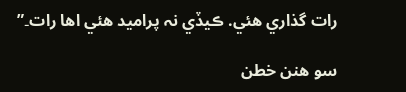رات گذاري ھئي. ڪيڏي نہ پراميد ھئي اھا رات۔”

سو ھنن خطن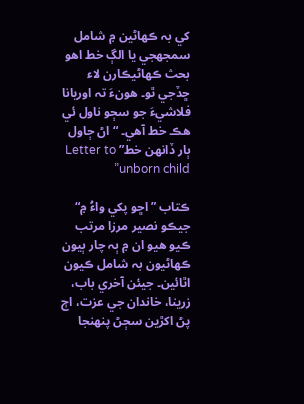کي بہ ڪھاڻين ۾ شامل سمجهجي يا الڳ خط اھو بحث ڪھاڻيڪارن لاء ڇڏجي ٿو۔ ھونءَ تہ اوريانا فلاشيءَ جو سڄو ناول ئي ھڪ خط آھي۔ “اڻ ڄاول ٻار ڏانھن خط” Letter to unborn child”

ڪتاب ”اڇو پکي واءُ ۾“ جيڪو نصير مرزا مرتب ڪيو ھيو ان ۾ ٻہ چار ٻيون ڪھاڻيون بہ شامل ڪيون اٿائين۔ جيئن آخري باب، زرينا، خاندان جي عزت، اڄ پڻ اکڙين سڄڻ پنھنجا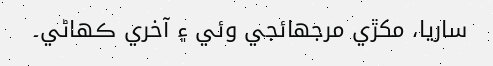ساريا، مکڙي مرجهائجي وئي ۽ آخري ڪھاڻي۔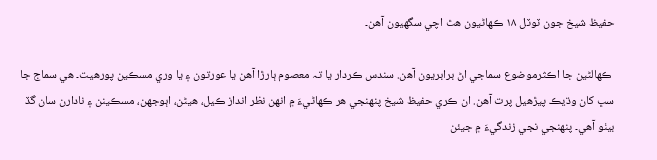حفيظ شيخ جون ٽوٽل ١٨ ڪھاڻيون ھٿ اچي سگهيون آھن۔

 ڪھالڻين جا اڪثرموضوع سماجي اڻ برابريون آھن. سندس ڪردار يا تہ معصوم ٻارڙا آھن يا عورتون ۽ يا وري مسڪين پورھيت۔ ھي سماج جا سڀ کان وڌيڪ پيڙھيل پرت آھن. ان ڪري حفيظ شيخ پنھنجي ھر ڪھاڻيءَ ۾ انھن نظر انداز ڪيل، ھيڻن، اٻوجهن، مسڪينن ۽ نادارن سان گڏ بيٺو آھي۔ پنھنجي نجي زندگيءَ ۾ جيئن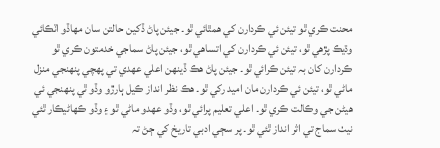محنت ڪري ٿو تيئن ئي ڪردارن کي ھمٿائي ٿو۔ جيئن پاڻ ڏکين حالتن سان مھاڏو اٽڪائي وڌيڪ پڙھي ٿو، تيئن ئي ڪردارن کي اتساھي ٿو، جيئن پاڻ سماجي خدمتون ڪري ٿو ڪردارن کان بہ تيئن ڪرائي ٿو۔ جيئن پاڻ ھڪ ڏينھن اعلي عھدي تي پھچي پنھنجي منزل ماڻي ٿو، تيئن ئي ڪردارن مان اميد رکي ٿو۔ ھڪ نظر انداز ڪيل ٻارڙو وڏو ٿي پنھنجي ئي ھيڻن جي وڪالت ڪري ٿو۔ اعلي تعليم پرائي ٿو، وڏو عھدو ماڻي ٿو ۽ وڏو ڪھاڻيڪار ٿئي نيٺ سماج تي اثر انداز ٿئي ٿو۔ پر سڄي ادبي تاريخ کي ڄڻ تہ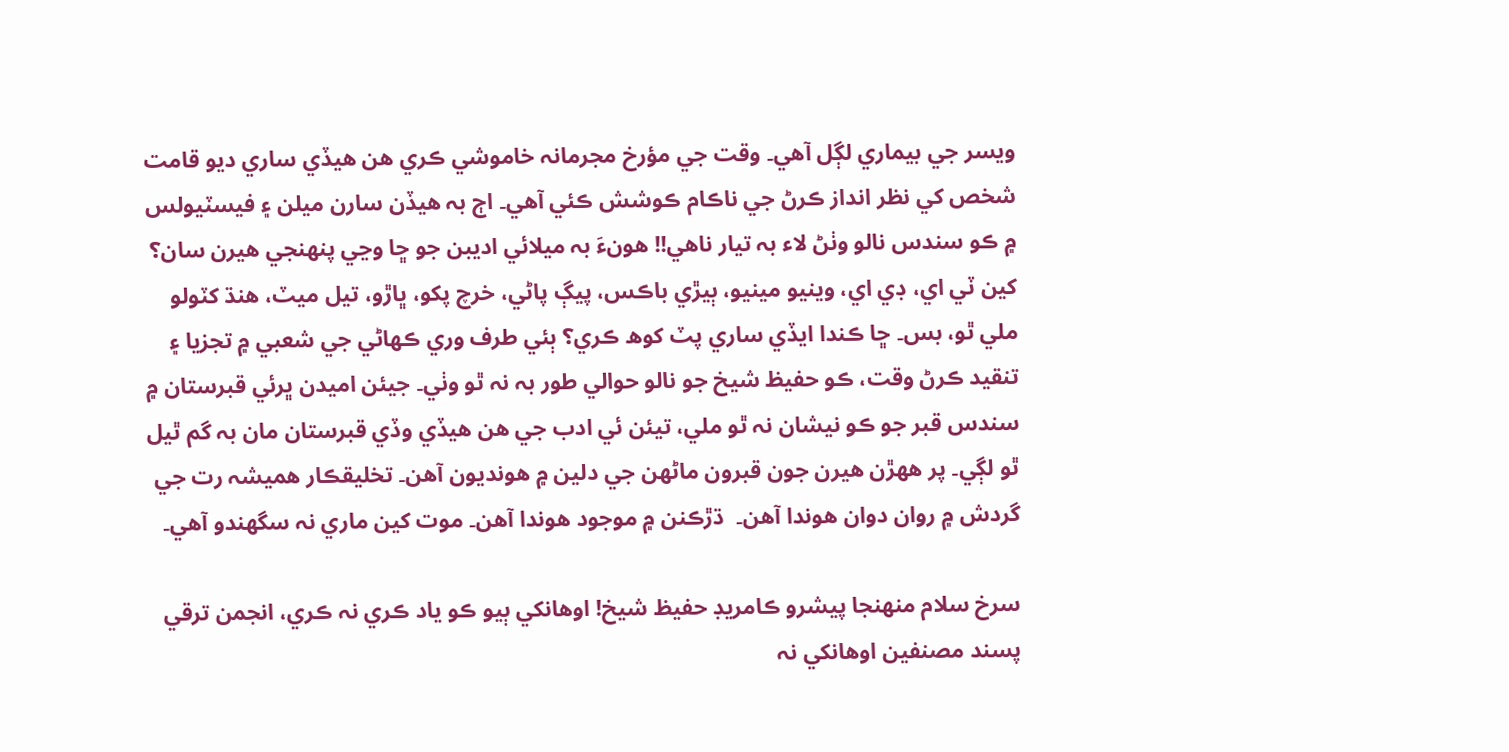ويسر جي بيماري لڳل آھي۔ وقت جي مؤرخ مجرمانہ خاموشي ڪري ھن ھيڏي ساري ديو قامت شخص کي نظر انداز ڪرڻ جي ناڪام ڪوشش ڪئي آھي۔ اڄ بہ ھيڏن سارن ميلن ۽ فيسٽيولس ۾ ڪو سندس نالو وٺڻ لاء بہ تيار ناھي!! ھونءَ بہ ميلائي اديبن جو ڇا وڃي پنھنجي ھيرن سان؟ کين ٽي اي، ڊي اي، وينيو مينيو، ٻيڙي باڪس، پيڳ پاڻي، خرچ پکو، ڀاڙو، تيل ميٽ، ھنڌ کٽولو ملي ٿو، بس۔ ڇا ڪندا ايڏي ساري پٽ کوھ ڪري؟ ٻئي طرف وري ڪھاڻي جي شعبي ۾ تجزيا ۽ تنقيد ڪرڻ وقت، ڪو حفيظ شيخ جو نالو حوالي طور بہ نہ ٿو وٺي۔ جيئن اميدن ڀرئي قبرستان ۾ سندس قبر جو ڪو نيشان نہ ٿو ملي، تيئن ئي ادب جي ھن ھيڏي وڏي قبرستان مان بہ گم ٿيل ٿو لڳي۔ پر ھھڙن ھيرن جون قبرون ماڻھن جي دلين ۾ ھونديون آھن۔ تخليقڪار ھميشہ رت جي گردش ۾ روان دوان ھوندا آھن۔  ڌڙڪنن ۾ موجود ھوندا آھن۔ موت کين ماري نہ سگهندو آھي۔

سرخ سلام منھنجا پيشرو ڪامريڊ حفيظ شيخ! اوھانکي ٻيو ڪو ياد ڪري نہ ڪري، انجمن ترقي پسند مصنفين اوھانکي نہ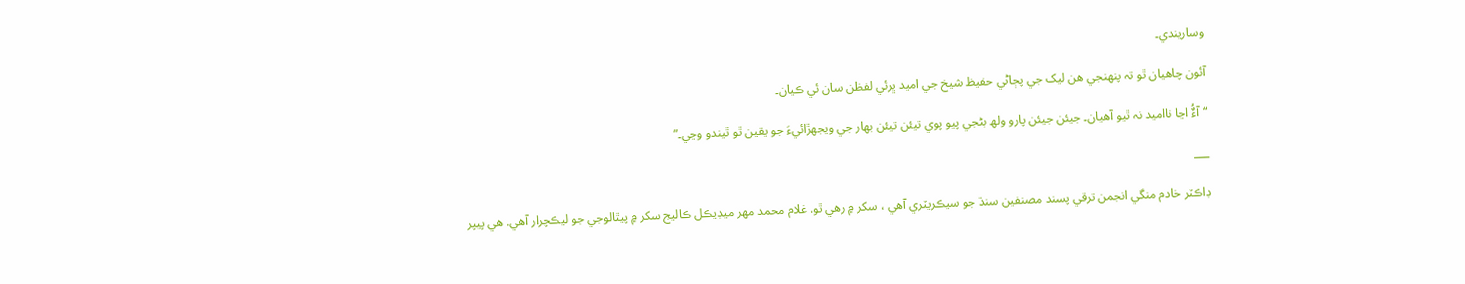وساريندي۔

آئون چاھيان ٿو تہ پنھنجي ھن ليک جي پڄاڻي حفيظ شيخ جي اميد ڀرئي لفظن سان ئي ڪيان۔

“آءٌُ اڃا نااميد نہ ٿيو آھيان۔ جيئن جيئن پارو ولھ بڻجي پيو پوي تيئن تيئن بھار جي ويجهڙائيءَ جو يقين ٿو ٿيندو وڃي۔”

___

ڊاڪٽر خادم منگي انجمن ترقي پسند مصنفين سنڌ جو سيڪريٽري آهي ، سکر ۾ رھي ٿو. غلام محمد مھر ميڊيڪل ڪاليج سکر ۾ پيٿالوجي جو ليڪچرار آهي. ھي پيپر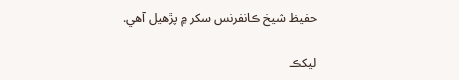حفيظ شيخ ڪانفرنس سکر ۾ پڙھيل آھي.

ليکڪ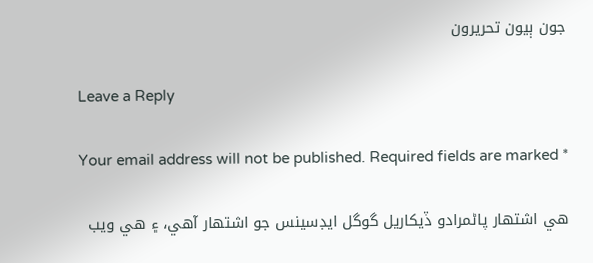جون ٻيون تحريرون

Leave a Reply

Your email address will not be published. Required fields are marked *

هي اشتهار پاڻمرادو ڏيکاريل گوگل ايڊسينس جو اشتهار آهي، ۽ هي ويب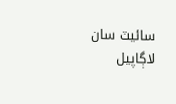سائيٽ سان لاڳاپيل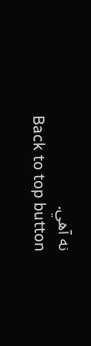نه آهي.
Back to top button